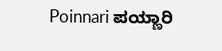Poinnari ಪಯ್ಣಾರಿ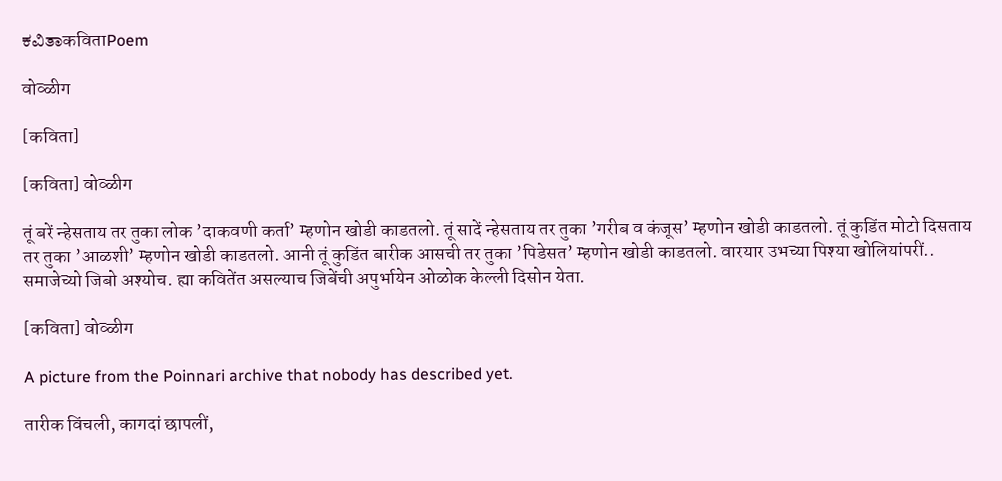ಕವಿತಾकविताPoem

वोव्ळीग

[कविता]

[कविता] वोव्ळीग

तूं बरें न्हेसताय तर तुका लोक ’दाकवणी कर्ता’ म्हणोन खोडी काडतलो. तूं सादें न्हेसताय तर तुका ’गरीब व कंजूस’ म्हणोन खोडी काडतलो. तूं कुडिंत मोटो दिसताय तर तुका ’आळशी’ म्हणोन खोडी काडतलो. आनी तूं कुडिंत बारीक आसची तर तुका ’पिडेसत’ म्हणोन खोडी काडतलो. वार‍यार उभच्या पिश्या खोलियांपरीं.. समाजेच्यो जिबो अश्योच. ह्या कवितेंत असल्याच जिबेंची अपुर्भायेन ओळोक केल्ली दिसोन येता.

[कविता] वोव्ळीग

A picture from the Poinnari archive that nobody has described yet.

तारीक विंचली, कागदां छापलीं,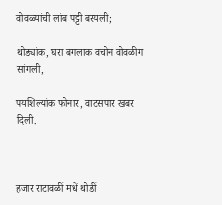वोवळ्यांची लांब पट्टी बरयली;

थोड्यांक, घरा बगलाक वचोन वोवळीग सांगली,

पयशिल्यांक फोनार, वाटसपार खबर दिली.



हजार राटावळीं मधें थोडीं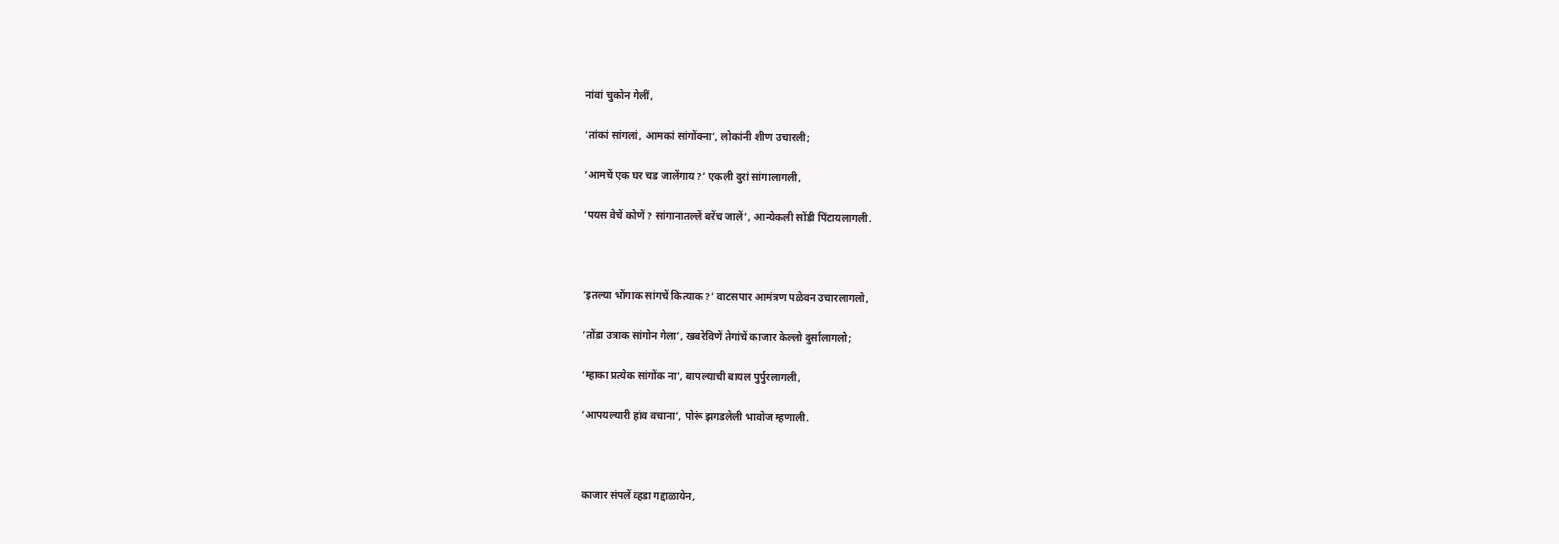नांवां चुकोन गेलीं,

’तांकां सांगलां, आमकां सांगोंक्ना’, लोकांनी शीण उचारली;

’आमचें एक घर चड जालेंगाय?’ एकली दुरां सांगालागली,

’पयस वेचें कोणें? सांगानात‌ल्लें बरेंच जालें’, आन्येकली सोंडी पिंटायलागली.



’इतल्या भोंगाक सांगचें कित्याक?’ वाटसपार आमंत्रण पळेवन उचारलागलो,

’तोंडा उत्राक सांगोन गेला’, खबरेविणें तेगांचें काजार केल्लो दुर्सालागलो;

’म्हाका प्रत्येक सांगोंक ना’, बापल्याची बायल पुर्पुरलागली,

’आपयल्यारी हांव वचाना’, पोरूं झगडलेली भावोज म्हणाली.



काजार संपलें व्हडा गद्दाळायेन,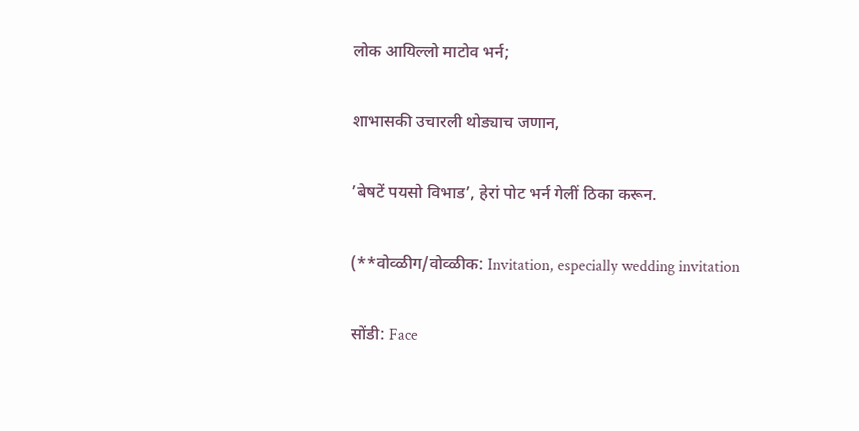लोक आयिल्लो माटोव भर्न;

शाभासकी उचारली थोड्याच जणान,

’बेषटें पयसो विभाड’, हेरां पोट भर्न गेलीं ठिका करून.

(**वोव्ळीग/वोव्ळीक: Invitation, especially wedding invitation

सोंडी: Face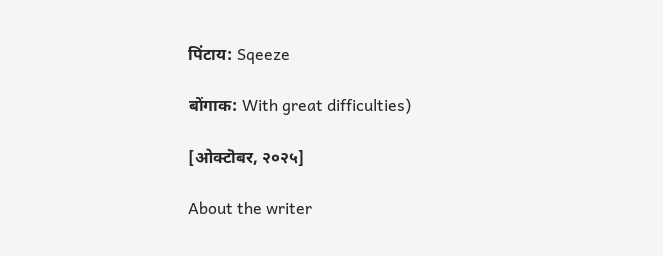पिंटाय: Sqeeze

बोंगाक: With great difficulties)

[ओक्टॊबर, २०२५]

About the writer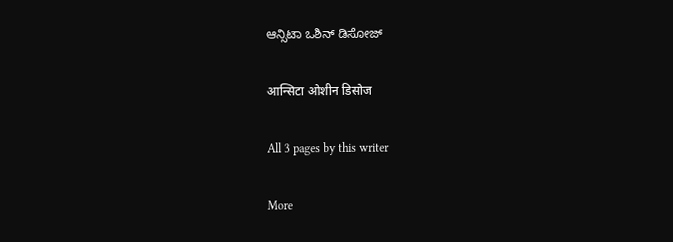ಆನ್ಸಿಟಾ ಒಶಿನ್ ಡಿಸೋಜ್

आन्सिटा ओशीन डिसोज

All 3 pages by this writer

More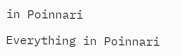in Poinnari

Everything in Poinnari